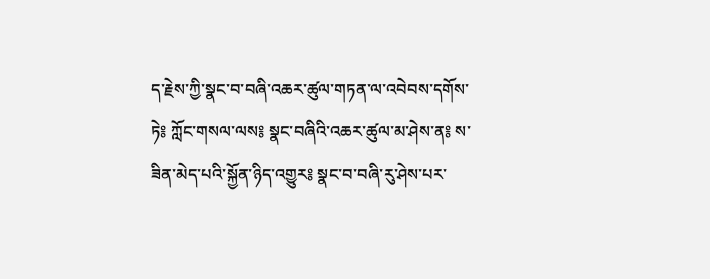ད་རྗེས་ཀྱི་སྣང་བ་བཞི་འཆར་ཚུལ་གཏན་ལ་འབེབས་དགོས་ཏེ༔ ཀློང་གསལ་ལས༔ སྣང་བཞིའི་འཆར་ཚུལ་མ་ཤེས་ན༔ ས་ཟིན་མེད་པའི་སྐྱོན་ཉིད་འགྱུར༔ སྣང་བ་བཞི་རུ་ཤེས་པར་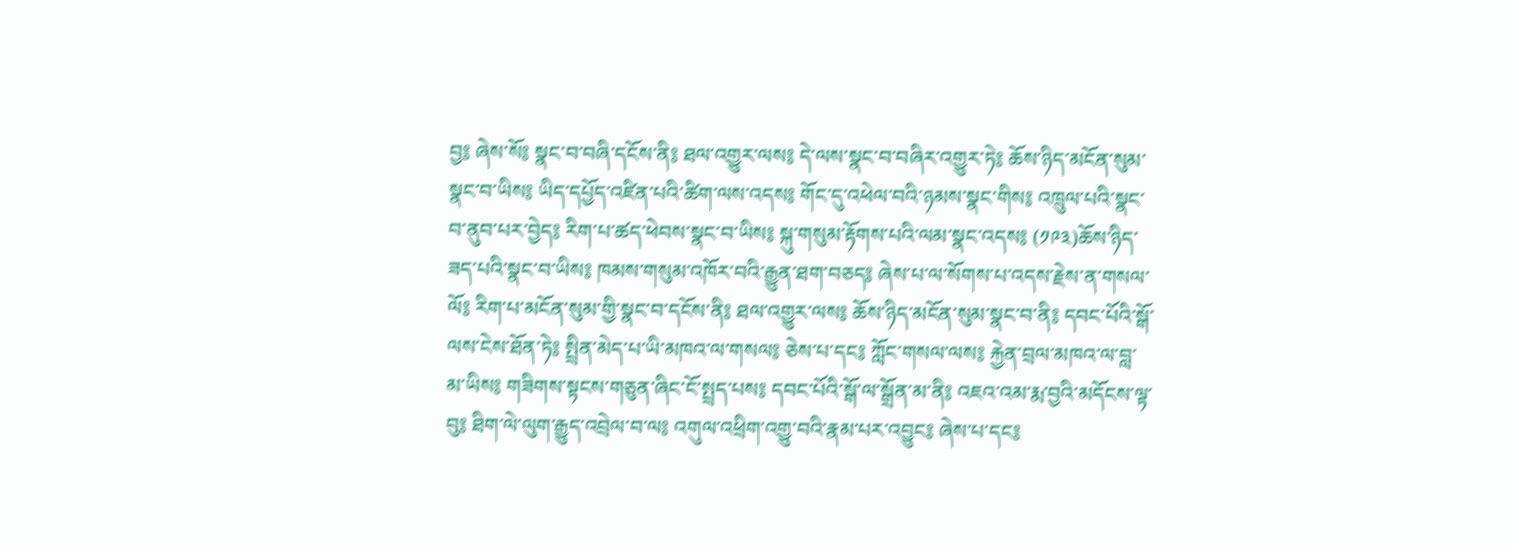བྱ༔ ཞེས་སོ༔ སྣང་བ་བཞི་དངོས་ནི༔ ཐལ་འགྱུར་ལས༔ དེ་ལས་སྣང་བ་བཞིར་འགྱུར་ཏེ༔ ཆོས་ཉིད་མངོན་སུམ་སྣང་བ་ཡིས༔ ཡིད་དཔྱོད་འཛིན་པའི་ཚིག་ལས་འདས༔ གོང་དུ་འཕེལ་བའི་ཉམས་སྣང་གིས༔ འཁྲུལ་པའི་སྣང་བ་ནུབ་པར་བྱེད༔ རིག་པ་ཚད་ཕེབས་སྣང་བ་ཡིས༔ སྐུ་གསུམ་རྟོགས་པའི་ལམ་སྣང་འདས༔ (༡༩༣)ཆོས་ཉིད་ཟད་པའི་སྣང་བ་ཡིས༔ ཁམས་གསུམ་འཁོར་བའི་རྒྱུན་ཐག་བཅད༔ ཞེས་པ་ལ་སོགས་པ་འདས་རྗེས་ན་གསལ་ལོ༔ རིག་པ་མངོན་སུམ་གྱི་སྣང་བ་དངོས་ནི༔ ཐལ་འགྱུར་ལས༔ ཆོས་ཉིད་མངོན་སུམ་སྣང་བ་ནི༔ དབང་པོའི་སྒོ་ལས་ངེས་ཐོན་ཏེ༔ སྤྲིན་མེད་པ་ཡི་མཁའ་ལ་གསལ༔ ཅེས་པ་དང༔ ཀློང་གསལ་ལས༔ རྐྱེན་བྲལ་མཁའ་ལ་བླ་མ་ཡིས༔ གཟིགས་སྟངས་གཅུན་ཞིང་ངོ་སྤྲད་པས༔ དབང་པོའི་སྒོ་ལ་སྒྲོན་མ་ནི༔ འཇའ་འམ་རྨ་བྱའི་མདོངས་ལྟ་བུ༔ ཐིག་ལེ་ལུག་རྒྱུད་འབྲེལ་བ་ལ༔ འགུལ་འཕྲིག་འགྱུ་བའི་རྣམ་པར་འབྱུང༔ ཞེས་པ་དང༔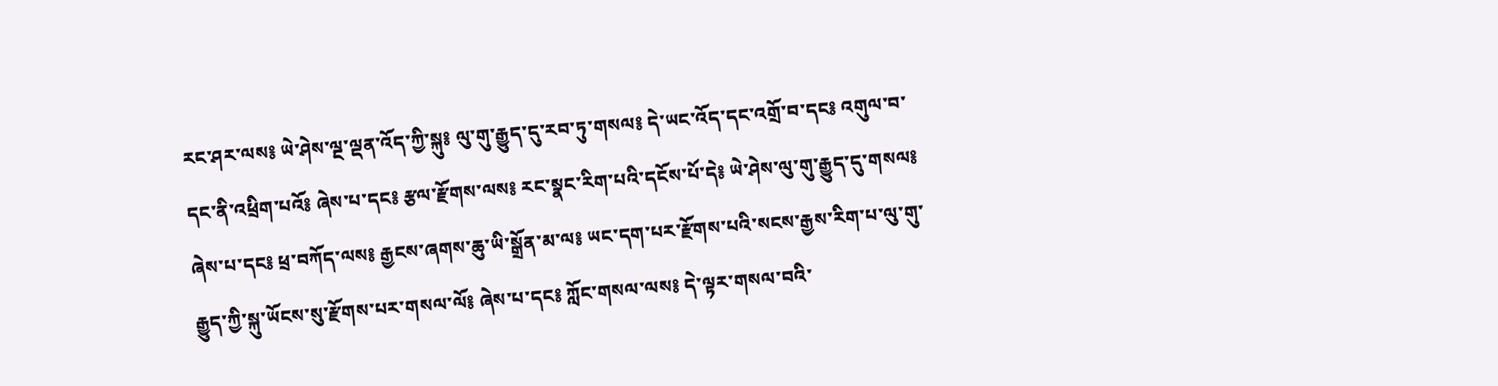རང་ཤར་ལས༔ ཡེ་ཤེས་ལྔ་ལྡན་འོད་ཀྱི་སྐུ༔ ལུ་གུ་རྒྱུད་དུ་རབ་ཏུ་གསལ༔ དེ་ཡང་འོད་དང་འགྲོ་བ་དང༔ འགུལ་བ་དང་ནི་འཕྲིག་པའོ༔ ཞེས་པ་དང༔ རྩལ་རྫོགས་ལས༔ རང་སྣང་རིག་པའི་དངོས་པོ་དེ༔ ཡེ་ཤེས་ལུ་གུ་རྒྱུད་དུ་གསལ༔ ཞེས་པ་དང༔ ཕྲ་བཀོད་ལས༔ རྒྱངས་ཞགས་ཆུ་ཡི་སྒྲོན་མ་ལ༔ ཡང་དག་པར་རྫོགས་པའི་སངས་རྒྱས་རིག་པ་ལུ་གུ་རྒྱུད་ཀྱི་སྐུ་ཡོངས་སུ་རྫོགས་པར་གསལ་ལོ༔ ཞེས་པ་དང༔ ཀློང་གསལ་ལས༔ དེ་ལྟར་གསལ་བའི་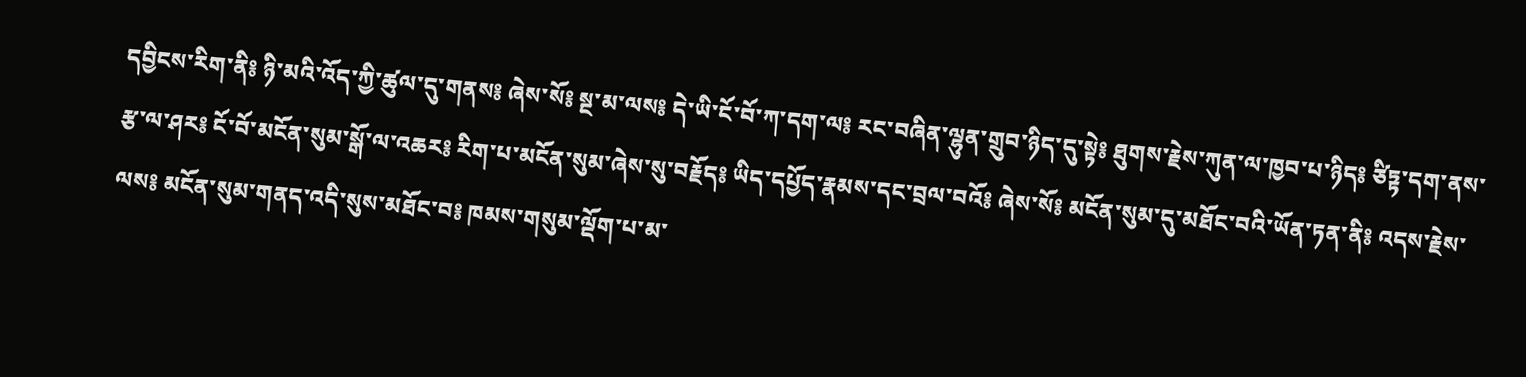དབྱིངས་རིག་ནི༔ ཉི་མའི་འོད་ཀྱི་ཚུལ་དུ་གནས༔ ཞེས་སོ༔ སྔ་མ་ལས༔ དེ་ཡི་ངོ་བོ་ཀ་དག་ལ༔ རང་བཞིན་ལྷུན་གྲུབ་ཉིད་དུ་སྟེ༔ ཐུགས་རྗེས་ཀུན་ལ་ཁྱབ་པ་ཉིད༔ ཙིཏྟ་དག་ནས་རྩ་ལ་ཤར༔ ངོ་བོ་མངོན་སུམ་སྒོ་ལ་འཆར༔ རིག་པ་མངོན་སུམ་ཞེས་སུ་བརྗོད༔ ཡིད་དཔྱོད་རྣམས་དང་བྲལ་བའོ༔ ཞེས་སོ༔ མངོན་སུམ་དུ་མཐོང་བའི་ཡོན་ཏན་ནི༔ འདས་རྗེས་ལས༔ མངོན་སུམ་གནད་འདི་སུས་མཐོང་བ༔ ཁམས་གསུམ་ལྡོག་པ་མ་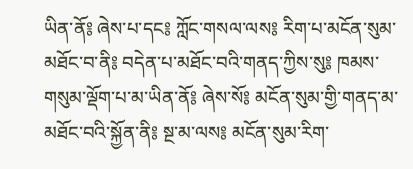ཡིན་ནོ༔ ཞེས་པ་དང༔ ཀློང་གསལ་ལས༔ རིག་པ་མངོན་སུམ་མཐོང་བ་ནི༔ བདེན་པ་མཐོང་བའི་གནད་ཀྱིས་སུ༔ ཁམས་གསུམ་ལྡོག་པ་མ་ཡིན་ནོ༔ ཞེས་སོ༔ མངོན་སུམ་གྱི་གནད་མ་མཐོང་བའི་སྐྱོན་ནི༔ སྔ་མ་ལས༔ མངོན་སུམ་རིག་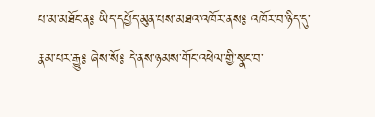པ་མ་མཐོང་ན༔ ཡིད་དཔྱོད་མུན་པས་མཐའ་འཁོར་ནས༔ འཁོར་བ་ཉིད་དུ་རྣམ་པར་རྒྱུ༔ ཞེས་སོ༔ དེ་ནས་ཉམས་གོང་འཕེལ་གྱི་སྣང་བ་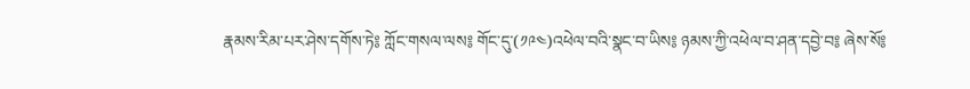རྣམས་རིམ་པར་ཤེས་དགོས་ཏེ༔ ཀློང་གསལ་ལས༔ གོང་དུ་(༡༩༤)འཕེལ་བའི་སྣང་བ་ཡིས༔ ཉམས་ཀྱི་འཕེལ་བ་ཤན་དབྱེ་བ༔ ཞེས་སོ༔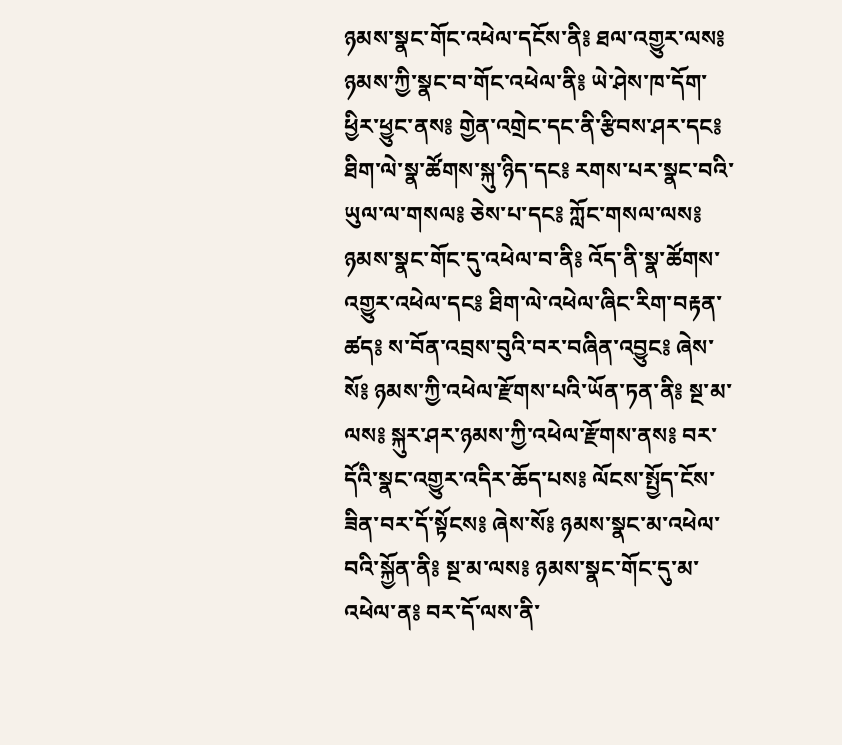ཉམས་སྣང་གོང་འཕེལ་དངོས་ནི༔ ཐལ་འགྱུར་ལས༔ ཉམས་ཀྱི་སྣང་བ་གོང་འཕེལ་ནི༔ ཡེ་ཤེས་ཁ་དོག་ཕྱིར་ཕྱུང་ནས༔ གྱེན་འགྲེང་དང་ནི་རྩིབས་ཤར་དང༔ ཐིག་ལེ་སྣ་ཚོགས་སྐུ་ཉིད་དང༔ རགས་པར་སྣང་བའི་ཡུལ་ལ་གསལ༔ ཅེས་པ་དང༔ ཀློང་གསལ་ལས༔ ཉམས་སྣང་གོང་དུ་འཕེལ་བ་ནི༔ འོད་ནི་སྣ་ཚོགས་འགྱུར་འཕེལ་དང༔ ཐིག་ལེ་འཕེལ་ཞིང་རིག་བརྟན་ཚད༔ ས་བོན་འབྲས་བུའི་བར་བཞིན་འབྱུང༔ ཞེས་སོ༔ ཉམས་ཀྱི་འཕེལ་རྫོགས་པའི་ཡོན་ཏན་ནི༔ སྔ་མ་ལས༔ སྐུར་ཤར་ཉམས་ཀྱི་འཕེལ་རྫོགས་ནས༔ བར་དོའི་སྣང་འགྱུར་འདིར་ཆོད་པས༔ ལོངས་སྤྱོད་ངོས་ཟིན་བར་དོ་སྟོངས༔ ཞེས་སོ༔ ཉམས་སྣང་མ་འཕེལ་བའི་སྐྱོན་ནི༔ སྔ་མ་ལས༔ ཉམས་སྣང་གོང་དུ་མ་འཕེལ་ན༔ བར་དོ་ལས་ནི་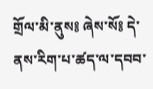གྲོལ་མི་ནུས༔ ཞེས་སོ༔ དེ་ནས་རིག་པ་ཚད་ལ་དབབ་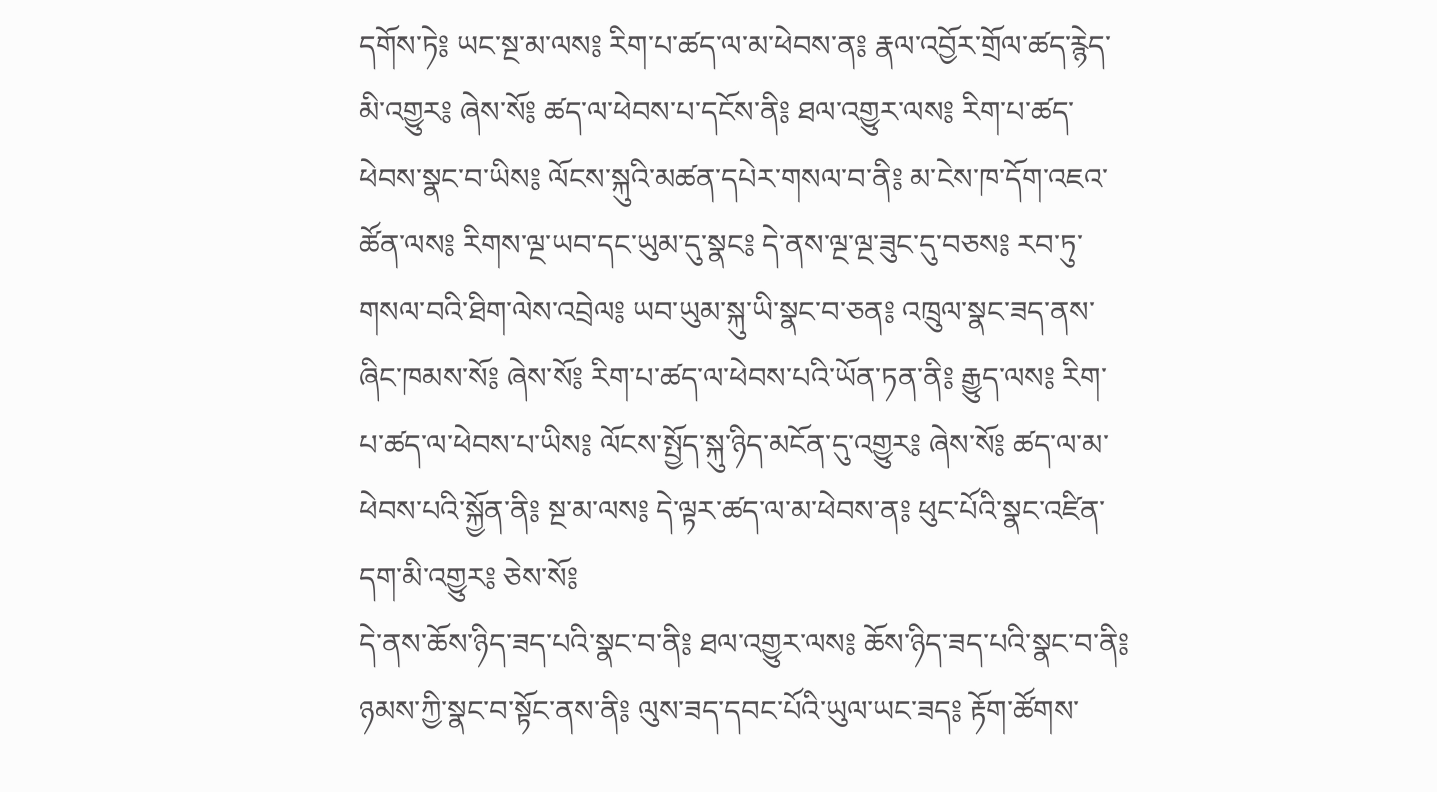དགོས་ཏེ༔ ཡང་སྔ་མ་ལས༔ རིག་པ་ཚད་ལ་མ་ཕེབས་ན༔ རྣལ་འབྱོར་གྲོལ་ཚད་རྙེད་མི་འགྱུར༔ ཞེས་སོ༔ ཚད་ལ་ཕེབས་པ་དངོས་ནི༔ ཐལ་འགྱུར་ལས༔ རིག་པ་ཚད་ཕེབས་སྣང་བ་ཡིས༔ ལོངས་སྐུའི་མཚན་དཔེར་གསལ་བ་ནི༔ མ་ངེས་ཁ་དོག་འཇའ་ཚོན་ལས༔ རིགས་ལྔ་ཡབ་དང་ཡུམ་དུ་སྣང༔ དེ་ནས་ལྔ་ལྔ་ཟུང་དུ་བཅས༔ རབ་ཏུ་གསལ་བའི་ཐིག་ལེས་འབྲེལ༔ ཡབ་ཡུམ་སྐུ་ཡི་སྣང་བ་ཅན༔ འཁྲུལ་སྣང་ཟད་ནས་ཞིང་ཁམས་སོ༔ ཞེས་སོ༔ རིག་པ་ཚད་ལ་ཕེབས་པའི་ཡོན་ཏན་ནི༔ རྒྱུད་ལས༔ རིག་པ་ཚད་ལ་ཕེབས་པ་ཡིས༔ ལོངས་སྤྱོད་སྐུ་ཉིད་མངོན་དུ་འགྱུར༔ ཞེས་སོ༔ ཚད་ལ་མ་ཕེབས་པའི་སྐྱོན་ནི༔ སྔ་མ་ལས༔ དེ་ལྟར་ཚད་ལ་མ་ཕེབས་ན༔ ཕུང་པོའི་སྣང་འཛིན་དག་མི་འགྱུར༔ ཅེས་སོ༔
དེ་ནས་ཆོས་ཉིད་ཟད་པའི་སྣང་བ་ནི༔ ཐལ་འགྱུར་ལས༔ ཆོས་ཉིད་ཟད་པའི་སྣང་བ་ནི༔ ཉམས་ཀྱི་སྣང་བ་སྟོང་ནས་ནི༔ ལུས་ཟད་དབང་པོའི་ཡུལ་ཡང་ཟད༔ རྟོག་ཚོགས་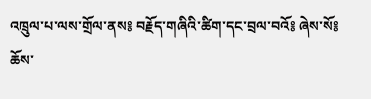འཁྲུལ་པ་ལས་གྲོལ་ནས༔ བརྗོད་གཞིའི་ཚིག་དང་བྲལ་བའོ༔ ཞེས་སོ༔ ཆོས་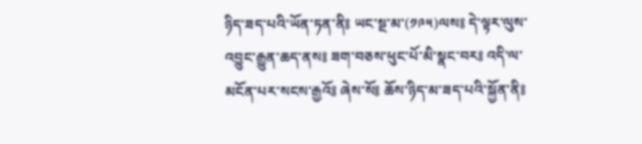ཉིད་ཟད་པའི་ཡོན་ཏན་ནི༔ ཡང་སྔ་མ་(༡༩༥)ལས༔ དེ་ལྟར་ལུས་འབྱུང་རྒྱུན་ཆད་ནས༔ ཟག་བཅས་ཕུང་པོ་མི་སྣང་བར༔ འདི་ལ་མངོན་པར་སངས་རྒྱའོ༔ ཞེས་སོ༔ ཆོས་ཉིད་མ་ཟད་པའི་སྐྱོན་ནི༔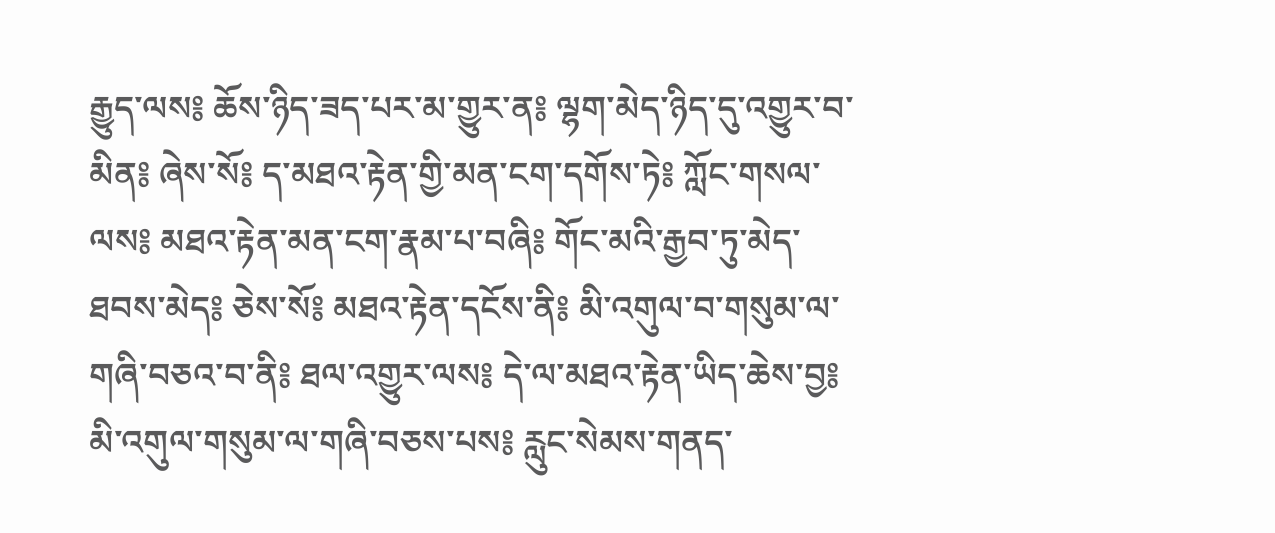རྒྱུད་ལས༔ ཆོས་ཉིད་ཟད་པར་མ་གྱུར་ན༔ ལྷག་མེད་ཉིད་དུ་འགྱུར་བ་མིན༔ ཞེས་སོ༔ ད་མཐའ་རྟེན་གྱི་མན་ངག་དགོས་ཏེ༔ ཀློང་གསལ་ལས༔ མཐའ་རྟེན་མན་ངག་རྣམ་པ་བཞི༔ གོང་མའི་རྒྱབ་ཏུ་མེད་ཐབས་མེད༔ ཅེས་སོ༔ མཐའ་རྟེན་དངོས་ནི༔ མི་འགུལ་བ་གསུམ་ལ་གཞི་བཅའ་བ་ནི༔ ཐལ་འགྱུར་ལས༔ དེ་ལ་མཐའ་རྟེན་ཡིད་ཆེས་བྱ༔ མི་འགུལ་གསུམ་ལ་གཞི་བཅས་པས༔ རླུང་སེམས་གནད་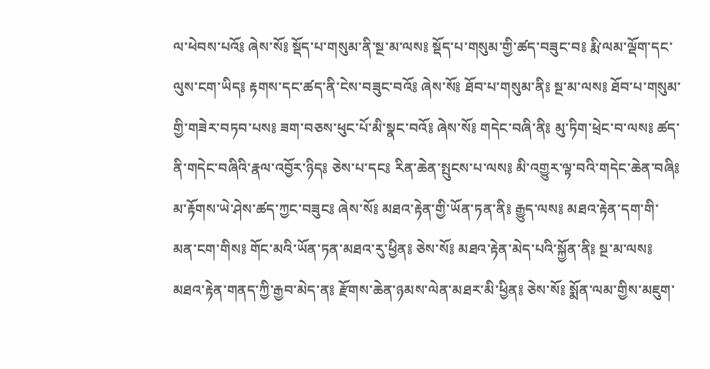ལ་ཕེབས་པའོ༔ ཞེས་སོ༔ སྡོད་པ་གསུམ་ནི་སྔ་མ་ལས༔ སྡོད་པ་གསུམ་གྱི་ཚད་བཟུང་བ༔ རྨི་ལམ་ལྡོག་དང་ལུས་ངག་ཡིད༔ རྟགས་དང་ཚད་ནི་ངེས་བཟུང་བའོ༔ ཞེས་སོ༔ ཐོབ་པ་གསུམ་ནི༔ སྔ་མ་ལས༔ ཐོབ་པ་གསུམ་གྱི་གཟེར་བཏབ་པས༔ ཟག་བཅས་ཕུང་པོ་མི་སྣང་བའོ༔ ཞེས་སོ༔ གདེང་བཞི་ནི༔ མུ་ཏིག་ཕྲེང་བ་ལས༔ ཚད་ནི་གདེང་བཞིའི་རྣལ་འབྱོར་ཉིད༔ ཅེས་པ་དང༔ རིན་ཆེན་སྤུངས་པ་ལས༔ མི་འགྱུར་ལྟ་བའི་གདེང་ཆེན་བཞི༔ མ་རྟོགས་ཡེ་ཤེས་ཚད་ཀྱང་བཟུང༔ ཞེས་སོ༔ མཐའ་རྟེན་གྱི་ཡོན་ཏན་ནི༔ རྒྱུད་ལས༔ མཐའ་རྟེན་དག་གི་མན་ངག་གིས༔ གོང་མའི་ཡོན་ཏན་མཐའ་རུ་ཕྱིན༔ ཅེས་སོ༔ མཐའ་རྟེན་མེད་པའི་སྐྱོན་ནི༔ སྔ་མ་ལས༔ མཐའ་རྟེན་གནད་ཀྱི་རྒྱབ་མེད་ན༔ རྫོགས་ཆེན་ཉམས་ལེན་མཐར་མི་ཕྱིན༔ ཅེས་སོ༔ སྨོན་ལམ་གྱིས་མཇུག་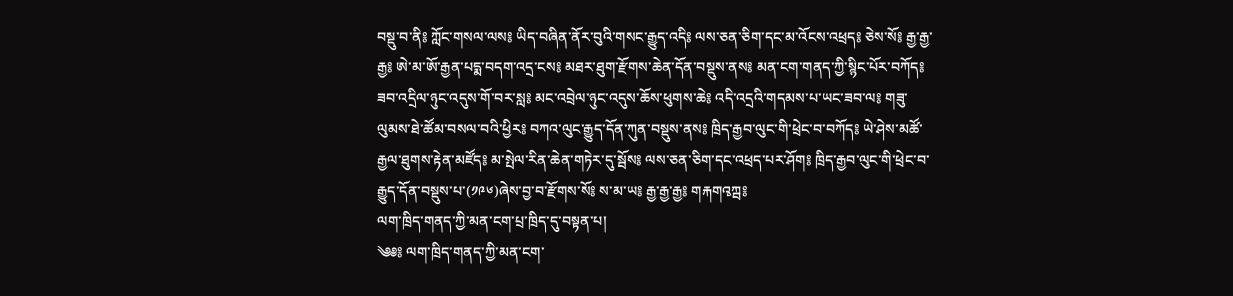བསྡུ་བ་ནི༔ ཀློང་གསལ་ལས༔ ཡིད་བཞིན་ནོར་བུའི་གསང་རྒྱུད་འདི༔ ལས་ཅན་ཅིག་དང་མ་འོངས་འཕྲད༔ ཅེས་སོ༔ རྒྱ་རྒྱ་རྒྱ༔ ཨེ་མ་ཨོ་རྒྱན་པདྨ་བདག་འདྲ་ངས༔ མཐར་ཐུག་རྫོགས་ཆེན་དོན་བསྡུས་ནས༔ མན་ངག་གནད་ཀྱི་སྙིང་པོར་བཀོད༔ ཟབ་འདྲིལ་ཉུང་འདུས་གོ་བར་སླ༔ མང་འབྲེལ་ཉུང་འདུས་ཆོས་ཕུགས་ཆེ༔ འདི་འདྲའི་གདམས་པ་ཡང་ཟབ་ལ༔ གཟུ་ལུམས་ཐེ་ཚོམ་བསལ་བའི་ཕྱིར༔ བཀའ་ལུང་རྒྱུད་དོན་ཀུན་བསྡུས་ནས༔ ཁྲིད་རྒྱབ་ལུང་གི་ཕྲེང་བ་བཀོད༔ ཡེ་ཤེས་མཚོ་རྒྱལ་ཐུགས་རྟེན་མཛོད༔ མ་སྤེལ་རིན་ཆེན་གཏེར་དུ་སྦོས༔ ལས་ཅན་ཅིག་དང་འཕྲད་པར་ཤོག༔ ཁྲིད་རྒྱབ་ལུང་གི་ཕྲེང་བ་རྒྱུད་དོན་བསྡུས་པ་(༡༩༦)ཞེས་བྱ་བ་རྫོགས་སོ༔ ས་མ་ཡ༔ རྒྱ་རྒྱ་རྒྱ༔ གརྐགའྭཀྦ༔
ལག་ཁྲིད་གནད་ཀྱི་མན་ངག་པྲ་ཁྲིད་དུ་བསྟན་པ།
༄༅༔ ལག་ཁྲིད་གནད་ཀྱི་མན་ངག་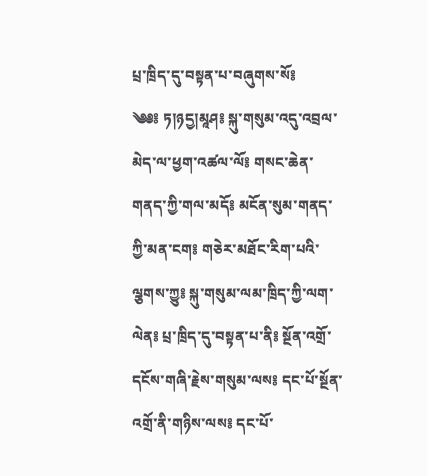པྲ་ཁྲིད་དུ་བསྟན་པ་བཞུགས་སོ༔
༄༅༔ ཏ།ཉདྱ།མཱཤ༔ སྐུ་གསུམ་འདུ་འབྲལ་མེད་ལ་ཕྱག་འཚལ་ལོ༔ གསང་ཆེན་གནད་ཀྱི་གལ་མདོ༔ མངོན་སུམ་གནད་ཀྱི་མན་ངག༔ གཅེར་མཐོང་རིག་པའི་ལྕགས་ཀྱུ༔ སྐུ་གསུམ་ལམ་ཁྲིད་ཀྱི་ལག་ལེན༔ པྲ་ཁྲིད་དུ་བསྟན་པ་ནི༔ སྔོན་འགྲོ་དངོས་གཞི་རྗེས་གསུམ་ལས༔ དང་པོ་སྔོན་འགྲོ་ནི་གཉིས་ལས༔ དང་པོ་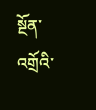སྔོན་འགྲོའི་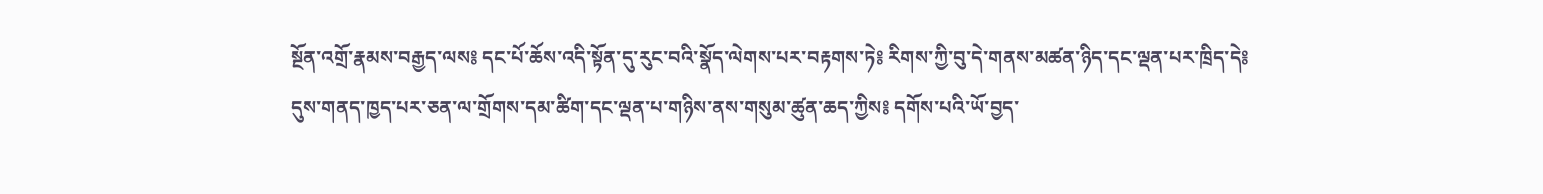སྔོན་འགྲོ་རྣམས་བརྒྱད་ལས༔ དང་པོ་ཆོས་འདི་སྟོན་དུ་རུང་བའི་སྣོད་ལེགས་པར་བརྟགས་ཏེ༔ རིགས་ཀྱི་བུ་དེ་གནས་མཚན་ཉིད་དང་ལྡན་པར་ཁྲིད་དེ༔ དུས་གནད་ཁྱད་པར་ཅན་ལ་གྲོགས་དམ་ཚིག་དང་ལྡན་པ་གཉིས་ནས་གསུམ་ཚུན་ཆད་ཀྱིས༔ དགོས་པའི་ཡོ་བྱད་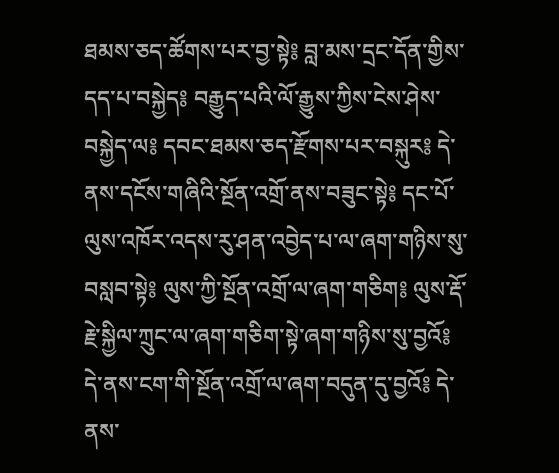ཐམས་ཅད་ཚོགས་པར་བྱ་སྟེ༔ བླ་མས་དྲང་དོན་གྱིས་དད་པ་བསྐྱེད༔ བརྒྱུད་པའི་ལོ་རྒྱུས་ཀྱིས་ངེས་ཤེས་བསྐྱེད་ལ༔ དབང་ཐམས་ཅད་རྫོགས་པར་བསྐུར༔ དེ་ནས་དངོས་གཞིའི་སྔོན་འགྲོ་ནས་བཟུང་སྟེ༔ དང་པོ་ལུས་འཁོར་འདས་རུ་ཤན་འབྱེད་པ་ལ་ཞག་གཉིས་སུ་བསླབ་སྟེ༔ ལུས་ཀྱི་སྔོན་འགྲོ་ལ་ཞག་གཅིག༔ ལུས་རྡོ་རྗེ་སྐྱིལ་ཀྲུང་ལ་ཞག་གཅིག་སྟེ་ཞག་གཉིས་སུ་བྱའོ༔ དེ་ནས་ངག་གི་སྔོན་འགྲོ་ལ་ཞག་བདུན་དུ་བྱའོ༔ དེ་ནས་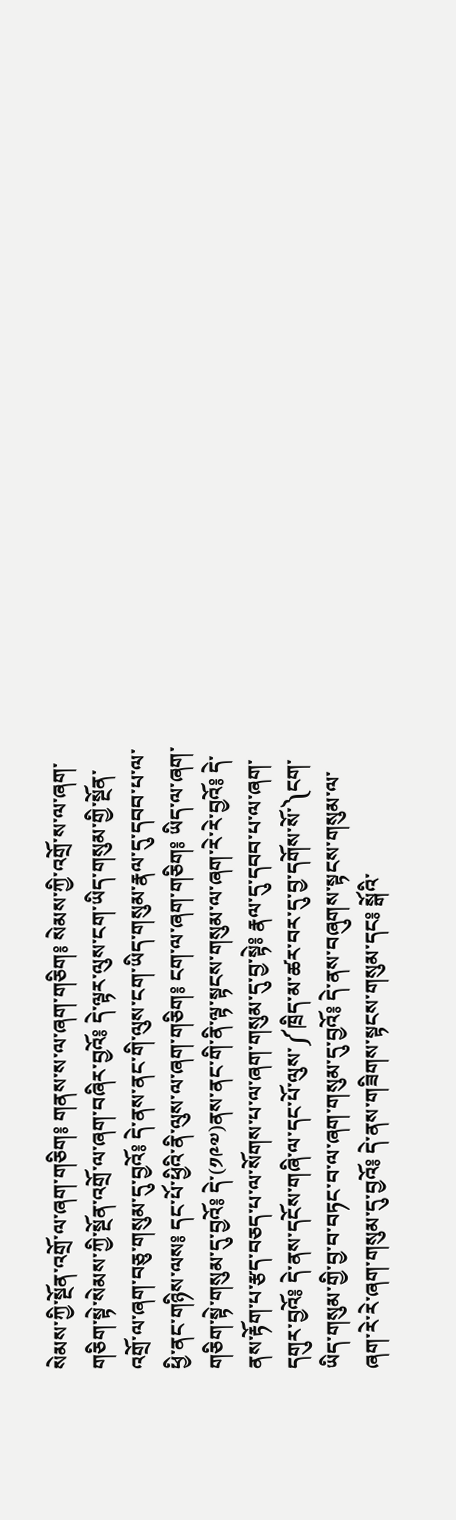སེམས་ཀྱི་སྔོན་འགྲོ་ལ་ཞག་གཅིག༔ གནས་ས་ལ་ཞག་གཅིག༔ སེམས་ཀྱི་འགྲོ་ས་ལ་ཞག་གཅིག་སྟེ་སེམས་ཀྱི་སྔོན་འགྲོ་ལ་ཞག་བཞིར་བྱའོ༔ དེ་ལྟར་ལུས་ངག་ཡིད་གསུམ་གྱི་སྔོན་འགྲོ་ལ་ཞག་བཅུ་གསུམ་དུ་བྱའོ༔ དེ་ནས་ནང་གི་ལུས་ངག་ཡིད་གསུམ་རྣལ་དུ་དབབ་པ་ལ་ཕྱི་ནང་གཉིས་ལས༔ དང་པོ་ཕྱིའི་ནི་ལུས་ལ་ཞག་གཅིག༔ ངག་ལ་ཞག་གཅིག༔ ཡིད་ལ་ཞག་གཅིག་སྟེ་གསུམ་དུ་བྱའོ༔ དེ་(༡༩༧)ནས་ནང་གི་ནི་ལྟ་སྟངས་གསུམ་ལ་ཞག་རེ་རེ་བྱའོ༔ དེ་ནས་རྟོག་པ་རྩད་བཅད་པ་ལ་སོགས་པ་ལ་ཞག་གསུམ་དུ་བྱ་སྟེ༔ རྣལ་དུ་དབབ་པ་ལ་ཞག་དགུར་བྱའོ༔ དེ་ནས་དངོས་གཞི་ལ་དང་པོ་ལུས་༼ཁྲིད་མ་ཚར་བར་དུ་བྱ་དགོས་སོ་༽ངག་ཡིད་གསུམ་གྱི་བྱ་བ་བཏང་བ་ལ་ཞག་གསུམ་དུ་བྱའོ༔ དེ་ནས་བཞུགས་སྟངས་གསུམ་ལ་ཞག་རེ་རེ་ཞག་གསུམ་དུ་བྱའོ༔ དེ་ནས་གཟིགས་སྟངས་གསུམ་དང༔ སྒོའི་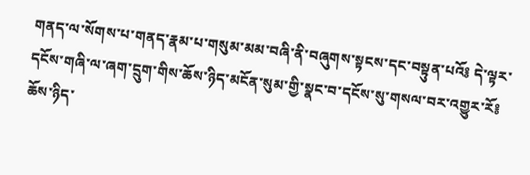གནད་ལ་སོགས་པ་གནད་རྣམ་པ་གསུམ་མམ་བཞི་ནི་བཞུགས་སྟངས་དང་བསྟུན་པའོ༔ དེ་ལྟར་དངོས་གཞི་ལ་ཞག་དྲུག་གིས་ཆོས་ཉིད་མངོན་སུམ་གྱི་སྣང་བ་དངོས་སུ་གསལ་བར་འགྱུར་རོ༔ ཆོས་ཉིད་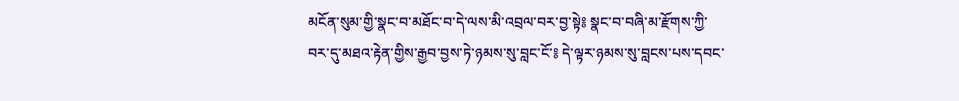མངོན་སུམ་གྱི་སྣང་བ་མཐོང་བ་དེ་ལས་མི་འབྲལ་བར་བྱ་སྟེ༔ སྣང་བ་བཞི་མ་རྫོགས་ཀྱི་བར་དུ་མཐའ་རྟེན་གྱིས་རྒྱབ་བྱས་ཏེ་ཉམས་སུ་བླང་ངོ་༔ དེ་ལྟར་ཉམས་སུ་བླངས་པས་དབང་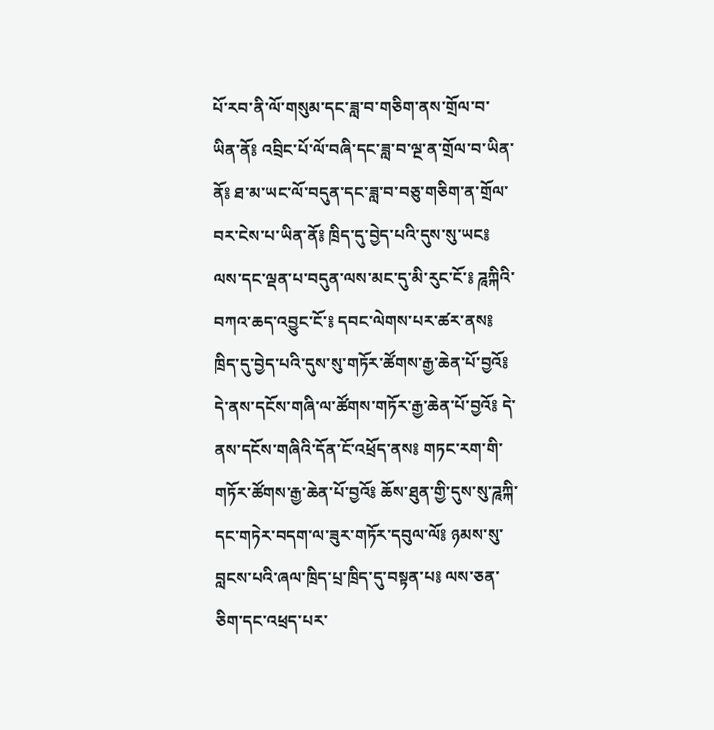པོ་རབ་ནི་ལོ་གསུམ་དང་ཟླ་བ་གཅིག་ནས་གྲོལ་བ་ཡིན་ནོ༔ འབྲིང་པོ་ལོ་བཞི་དང་ཟླ་བ་ལྔ་ན་གྲོལ་བ་ཡིན་ནོ༔ ཐ་མ་ཡང་ལོ་བདུན་དང་ཟླ་བ་བཅུ་གཅིག་ན་གྲོལ་བར་ངེས་པ་ཡིན་ནོ༔ ཁྲིད་དུ་བྱེད་པའི་དུས་སུ་ཡང༔ ལས་དང་ལྡན་པ་བདུན་ལས་མང་དུ་མི་རུང་ངོ་༔ ཌཱཀྐིའི་བཀའ་ཆད་འབྱུང་ངོ་༔ དབང་ལེགས་པར་ཚར་ནས༔ ཁྲིད་དུ་བྱེད་པའི་དུས་སུ་གཏོར་ཚོགས་རྒྱ་ཆེན་པོ་བྱའོ༔ དེ་ནས་དངོས་གཞི་ལ་ཚོགས་གཏོར་རྒྱ་ཆེན་པོ་བྱའོ༔ དེ་ནས་དངོས་གཞིའི་དོན་ངོ་འཕྲོད་ནས༔ གཏང་རག་གི་གཏོར་ཚོགས་རྒྱ་ཆེན་པོ་བྱའོ༔ ཆོས་ཐུན་གྱི་དུས་སུ་ཌཱཀྐི་དང་གཏེར་བདག་ལ་ཟུར་གཏོར་དབུལ་ལོ༔ ཉམས་སུ་བླངས་པའི་ཞལ་ཁྲིད་པྲ་ཁྲིད་དུ་བསྟན་པ༔ ལས་ཅན་ཅིག་དང་འཕྲད་པར་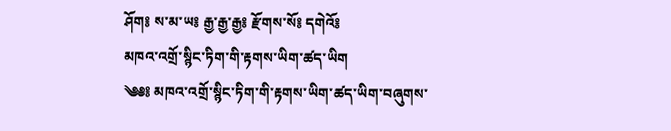ཤོག༔ ས་མ་ཡ༔ རྒྱ་རྒྱ་རྒྱ༔ རྫོགས་སོ༔ དགེའོ༔
མཁའ་འགྲོ་སྙིང་ཏིག་གི་རྟགས་ཡིག་ཚད་ཡིག
༄༅༔ མཁའ་འགྲོ་སྙིང་ཏིག་གི་རྟགས་ཡིག་ཚད་ཡིག་བཞུགས་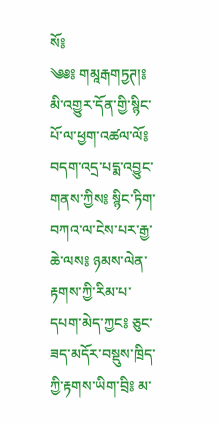སོ༔
༄༅༔ གམཱརྒགཏྱཊ།༔ མི་འགྱུར་དོན་གྱི་སྙིང་པོ་ལ་ཕྱག་འཚལ་ལོ༔ བདག་འདྲ་པདྨ་འབྱུང་གནས་ཀྱིས༔ སྙིང་ཏིག་བཀའ་ལ་ངེས་པར་རྒྱ་ཆེ་ལས༔ ཉམས་ལེན་རྟགས་ཀྱི་རིམ་པ་དཔག་མེད་ཀྱང༔ ཅུང་ཟད་མདོར་བསྡུས་ཁྲིད་ཀྱི་རྟགས་ཡིག་བྲི༔ མ་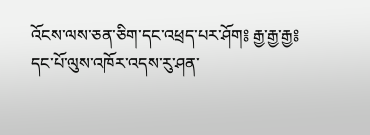འོངས་ལས་ཅན་ཅིག་དང་འཕྲད་པར་ཤོག༔ རྒྱ་རྒྱ་རྒྱ༔
དང་པོ་ལུས་འཁོར་འདས་རུ་ཤན་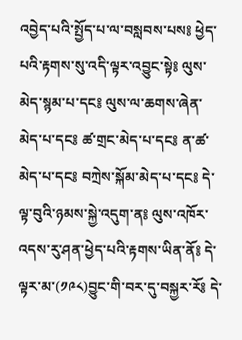འབྱེད་པའི་སྤྱོད་པ་ལ་བསླབས་པས༔ ཕྱེད་པའི་རྟགས་སུ་འདི་ལྟར་འབྱུང་སྟེ༔ ལུས་མེད་སྙམ་པ་དང༔ ལུས་ལ་ཆགས་ཞེན་མེད་པ་དང༔ ཚ་གྲང་མེད་པ་དང༔ ན་ཚ་མེད་པ་དང༔ བཀྲེས་སྐོམ་མེད་པ་དང༔ དེ་ལྟ་བུའི་ཉམས་སྐྱེ་འདུག་ན༔ ལུས་འཁོར་འདས་རུ་ཤན་ཕྱེད་པའི་རྟགས་ཡིན་ནོ༔ དེ་ལྟར་མ་(༡༩༨)བྱུང་གི་བར་དུ་བསྐྱར་རོ༔ དེ་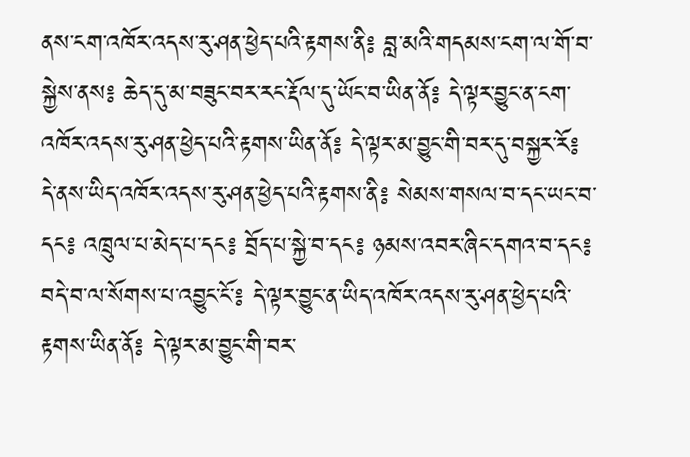ནས་ངག་འཁོར་འདས་རུ་ཤན་ཕྱེད་པའི་རྟགས་ནི༔ བླ་མའི་གདམས་ངག་ལ་གོ་བ་སྐྱེས་ནས༔ ཆེད་དུ་མ་བཟུང་བར་རང་རྡོལ་དུ་ཡོང་བ་ཡིན་ནོ༔ དེ་ལྟར་བྱུང་ན་ངག་འཁོར་འདས་རུ་ཤན་ཕྱེད་པའི་རྟགས་ཡིན་ནོ༔ དེ་ལྟར་མ་བྱུང་གི་བར་དུ་བསྐྱར་རོ༔ དེ་ནས་ཡིད་འཁོར་འདས་རུ་ཤན་ཕྱེད་པའི་རྟགས་ནི༔ སེམས་གསལ་བ་དང་ཡང་བ་དང༔ འཁྲུལ་པ་མེད་པ་དང༔ བྲོད་པ་སྐྱེ་བ་དང༔ ཉམས་འབར་ཞིང་དགའ་བ་དང༔ བདེ་བ་ལ་སོགས་པ་འབྱུང་ངོ་༔ དེ་ལྟར་བྱུང་ན་ཡིད་འཁོར་འདས་རུ་ཤན་ཕྱེད་པའི་རྟགས་ཡིན་ནོ༔ དེ་ལྟར་མ་བྱུང་གི་བར་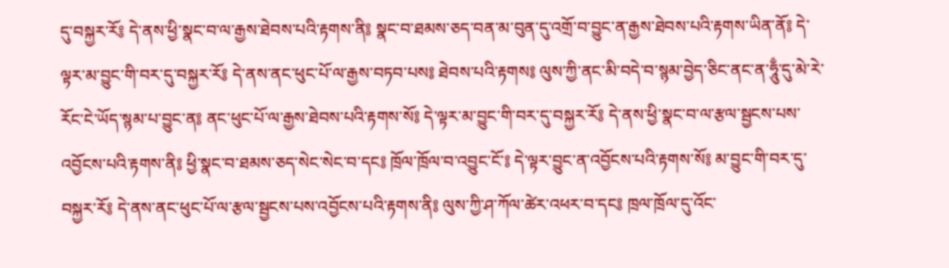དུ་བསྐྱར་རོ༔ དེ་ནས་ཕྱི་སྣང་བ་ལ་རྒྱས་ཐེབས་པའི་རྟགས་ནི༔ སྣང་བ་ཐམས་ཅད་བན་མ་བུན་དུ་འགྲོ་བ་བྱུང་ན་རྒྱས་ཐེབས་པའི་རྟགས་ཡིན་ནོ༔ དེ་ལྟར་མ་བྱུང་གི་བར་དུ་བསྐྱར་རོ༔ དེ་ནས་ནང་ཕུང་པོ་ལ་རྒྱས་བཏབ་པས༔ ཐེབས་པའི་རྟགས༔ ལུས་ཀྱི་ནང་མི་བདེ་བ་སྙམ་བྱེད་ཅིང་ནང་ན་ཧཱུྃ་དུ་མེ་རེ་རོང་ངེ་ཡོད་སྙམ་པ་བྱུང་ན༔ ནང་ཕུང་པོ་ལ་རྒྱས་ཐེབས་པའི་རྟགས་སོ༔ དེ་ལྟར་མ་བྱུང་གི་བར་དུ་བསྐྱར་རོ༔ དེ་ནས་ཕྱི་སྣང་བ་ལ་རྩལ་སྦྱངས་པས་འབྱོངས་པའི་རྟགས་ནི༔ ཕྱི་སྣང་བ་ཐམས་ཅད་སེང་སེང་བ་དང༔ ཁྲོལ་ཁྲོལ་བ་འབྱུང་ངོ་༔ དེ་ལྟར་བྱུང་ན་འབྱོངས་པའི་རྟགས་སོ༔ མ་བྱུང་གི་བར་དུ་བསྐྱར་རོ༔ དེ་ནས་ནང་ཕུང་པོ་ལ་རྩལ་སྦྱངས་པས་འབྱོངས་པའི་རྟགས་ནི༔ ལུས་ཀྱི་ཤ་ཀོལ་ཚེར་འཕར་བ་དང༔ ཁྲལ་ཁྲོལ་དུ་འོང་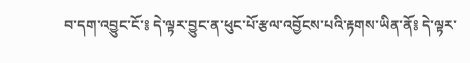བ་དག་འབྱུང་ངོ་༔ དེ་ལྟར་བྱུང་ན་ཕུང་པོ་རྩལ་འབྱོངས་པའི་རྟགས་ཡིན་ནོ༔ དེ་ལྟར་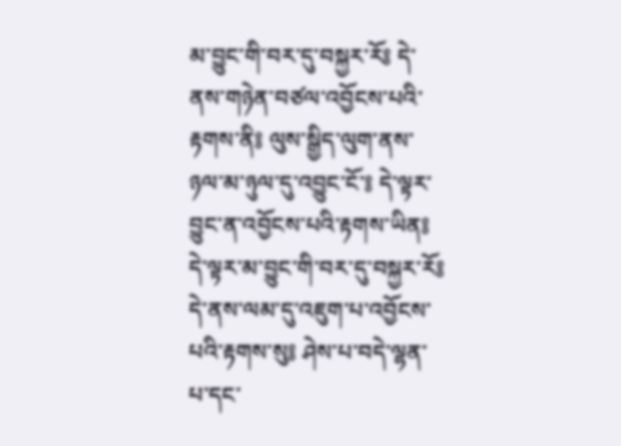མ་བྱུང་གི་བར་དུ་བསྐྱར་རོ༔ དེ་ནས་གཉེན་བཙལ་འབྱོངས་པའི་རྟགས་ནི༔ ལུས་སྒྱིད་ལུག་ནས་ཉལ་མ་ཉུལ་དུ་འབྱུང་ངོ་༔ དེ་ལྟར་བྱུང་ན་འབྱོངས་པའི་རྟགས་ཡིན༔ དེ་ལྟར་མ་བྱུང་གི་བར་དུ་བསྐྱར་རོ༔ དེ་ནས་ལམ་དུ་འཇུག་པ་འབྱོངས་པའི་རྟགས་སུ༔ ཤེས་པ་བདེ་ལྷན་པ་དང་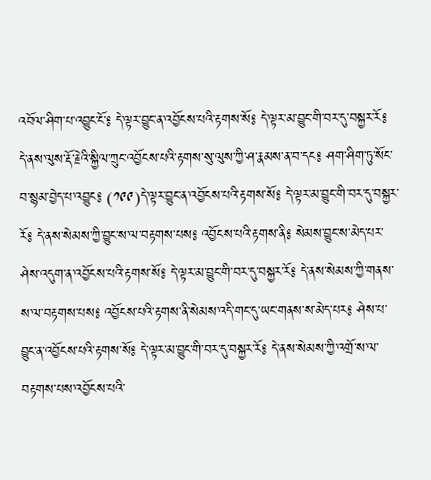འབོལ་ཤིག་པ་འབྱུང་ངོ་༔ དེ་ལྟར་བྱུང་ན་འབྱོངས་པའི་རྟགས་སོ༔ དེ་ལྟར་མ་བྱུང་གི་བར་དུ་བསྐྱར་རོ༔ དེ་ནས་ལུས་རྡོ་རྗེའི་སྐྱིལ་ཀྲུང་འབྱོངས་པའི་རྟགས་སུ་ལུས་ཀྱི་ཤ་རྣམས་ན་བ་དང༔ ཤག་ཤིག་ཏུ་སོང་བ་སྙམ་བྱེད་པ་འབྱུང༔ (༡༩༩)དེ་ལྟར་བྱུང་ན་འབྱོངས་པའི་རྟགས་སོ༔ དེ་ལྟར་མ་བྱུང་གི་བར་དུ་བསྐྱར་རོ༔ དེ་ནས་སེམས་ཀྱི་བྱུང་ས་ལ་བརྟགས་པས༔ འབྱོངས་པའི་རྟགས་ནི༔ སེམས་བྱུང་ས་མེད་པར་ཤེས་འདུག་ན་འབྱོངས་པའི་རྟགས་སོ༔ དེ་ལྟར་མ་བྱུང་གི་བར་དུ་བསྐྱར་རོ༔ དེ་ནས་སེམས་ཀྱི་གནས་ས་ལ་བརྟགས་པས༔ འབྱོངས་པའི་རྟགས་ནི་སེམས་འདི་གང་དུ་ཡང་གནས་ས་མེད་པར༔ ཤེས་པ་བྱུང་ན་འབྱོངས་པའི་རྟགས་སོ༔ དེ་ལྟར་མ་བྱུང་གི་བར་དུ་བསྐྱར་རོ༔ དེ་ནས་སེམས་ཀྱི་འགྲོ་ས་ལ་བརྟགས་པས་འབྱོངས་པའི་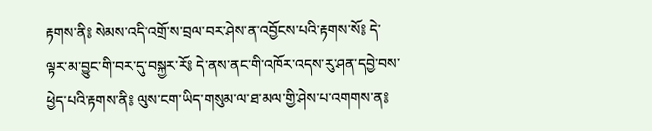རྟགས་ནི༔ སེམས་འདི་འགྲོ་ས་བྲལ་བར་ཤེས་ན་འབྱོངས་པའི་རྟགས་སོ༔ དེ་ལྟར་མ་བྱུང་གི་བར་དུ་བསྐྱར་རོ༔ དེ་ནས་ནང་གི་འཁོར་འདས་རུ་ཤན་དབྱེ་བས་ཕྱེད་པའི་རྟགས་ནི༔ ལུས་ངག་ཡིད་གསུམ་ལ་ཐ་མལ་གྱི་ཤེས་པ་འགགས་ན༔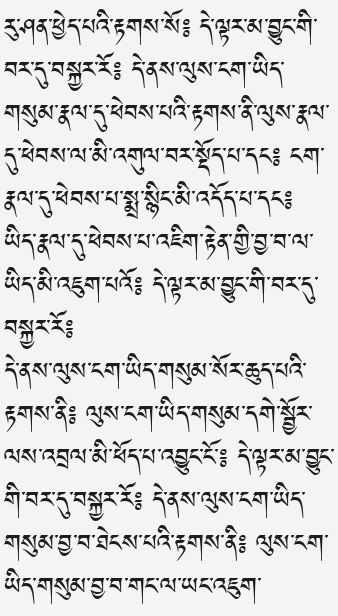རུ་ཤན་ཕྱེད་པའི་རྟགས་སོ༔ དེ་ལྟར་མ་བྱུང་གི་བར་དུ་བསྐྱར་རོ༔ དེ་ནས་ལུས་ངག་ཡིད་གསུམ་རྣལ་དུ་ཕེབས་པའི་རྟགས་ནི་ལུས་རྣལ་དུ་ཕེབས་ལ་མི་འགུལ་བར་སྡོད་པ་དང༔ ངག་རྣལ་དུ་ཕེབས་པ་སྨྲ་སྙིང་མི་འདོད་པ་དང༔ ཡིད་རྣལ་དུ་ཕེབས་པ་འཇིག་རྟེན་གྱི་བྱ་བ་ལ་ཡིད་མི་འཇུག་པའོ༔ དེ་ལྟར་མ་བྱུང་གི་བར་དུ་བསྐྱར་རོ༔
དེ་ནས་ལུས་ངག་ཡིད་གསུམ་སོར་ཆུད་པའི་རྟགས་ནི༔ ལུས་ངག་ཡིད་གསུམ་དགེ་སྦྱོར་ལས་འབྲལ་མི་ཕོད་པ་འབྱུང་ངོ་༔ དེ་ལྟར་མ་བྱུང་གི་བར་དུ་བསྐྱར་རོ༔ དེ་ནས་ལུས་ངག་ཡིད་གསུམ་བྱ་བ་ཐེངས་པའི་རྟགས་ནི༔ ལུས་ངག་ཡིད་གསུམ་བྱ་བ་གང་ལ་ཡང་འཇུག་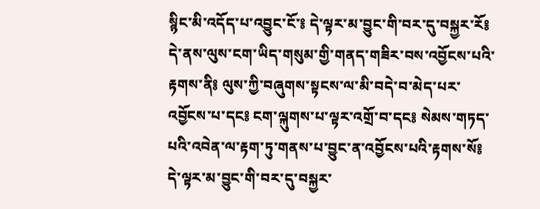སྙིང་མི་འདོད་པ་འབྱུང་ངོ་༔ དེ་ལྟར་མ་བྱུང་གི་བར་དུ་བསྐྱར་རོ༔ དེ་ནས་ལུས་ངག་ཡིད་གསུམ་གྱི་གནད་གཟིར་བས་འབྱོངས་པའི་རྟགས་ནི༔ ལུས་ཀྱི་བཞུགས་སྟངས་ལ་མི་བདེ་བ་མེད་པར་འབྱོངས་པ་དང༔ ངག་ལྐུགས་པ་ལྟར་འགྲོ་བ་དང༔ སེམས་གཏད་པའི་འབེན་ལ་རྟག་ཏུ་གནས་པ་བྱུང་ན་འབྱོངས་པའི་རྟགས་སོ༔ དེ་ལྟར་མ་བྱུང་གི་བར་དུ་བསྐྱར་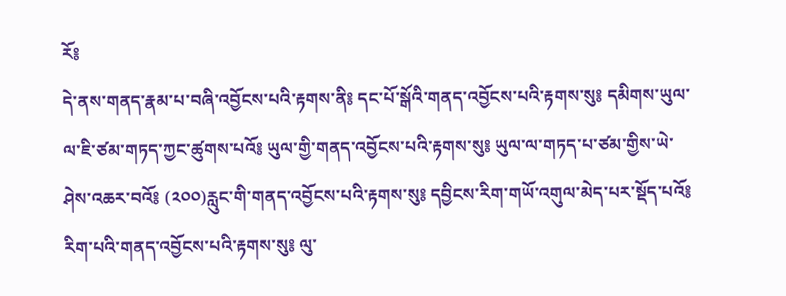རོ༔
དེ་ནས་གནད་རྣམ་པ་བཞི་འབྱོངས་པའི་རྟགས་ནི༔ དང་པོ་སྒོའི་གནད་འབྱོངས་པའི་རྟགས་སུ༔ དམིགས་ཡུལ་ལ་ཇི་ཙམ་གཏད་ཀྱང་ཚུགས་པའོ༔ ཡུལ་གྱི་གནད་འབྱོངས་པའི་རྟགས་སུ༔ ཡུལ་ལ་གཏད་པ་ཙམ་གྱིས་ཡེ་ཤེས་འཆར་བའོ༔ (༢༠༠)རླུང་གི་གནད་འབྱོངས་པའི་རྟགས་སུ༔ དབྱིངས་རིག་གཡོ་འགུལ་མེད་པར་སྡོད་པའོ༔ རིག་པའི་གནད་འབྱོངས་པའི་རྟགས་སུ༔ ལུ་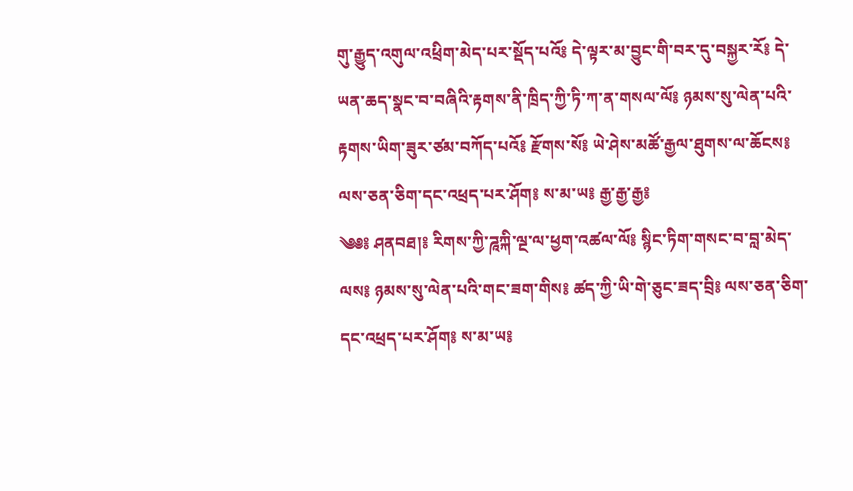གུ་རྒྱུད་འགུལ་འཕྲིག་མེད་པར་སྡོད་པའོ༔ དེ་ལྟར་མ་བྱུང་གི་བར་དུ་བསྐྱར་རོ༔ དེ་ཡན་ཆད་སྣང་བ་བཞིའི་རྟགས་ནི་ཁྲིད་ཀྱི་ཏི་ཀ་ན་གསལ་ལོ༔ ཉམས་སུ་ལེན་པའི་རྟགས་ཡིག་ཟུར་ཙམ་བཀོད་པའོ༔ རྫོགས་སོ༔ ཡེ་ཤེས་མཚོ་རྒྱལ་ཐུགས་ལ་ཆོངས༔ ལས་ཅན་ཅིག་དང་འཕྲད་པར་ཤོག༔ ས་མ་ཡ༔ རྒྱ་རྒྱ་རྒྱ༔
༄༅༔ ཤནབཐ།༔ རིགས་ཀྱི་ཌཱཀྐི་ལྔ་ལ་ཕྱག་འཚལ་ལོ༔ སྙིང་ཏིག་གསང་བ་བླ་མེད་ལས༔ ཉམས་སུ་ལེན་པའི་གང་ཟག་གིས༔ ཚད་ཀྱི་ཡི་གེ་ཅུང་ཟད་བྲི༔ ལས་ཅན་ཅིག་དང་འཕྲད་པར་ཤོག༔ ས་མ་ཡ༔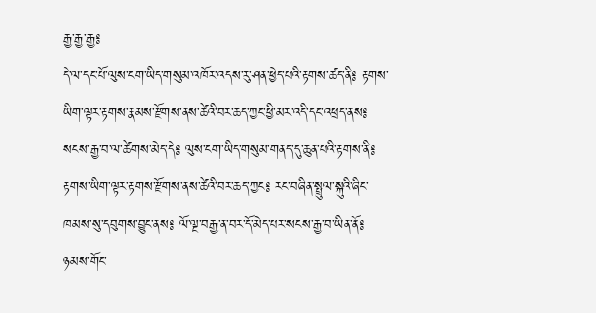རྒྱ་རྒྱ་རྒྱ༔
དེ་ལ་དང་པོ་ལུས་ངག་ཡིད་གསུམ་འཁོར་འདས་རུ་ཤན་ཕྱེད་པའི་རྟགས་ཚད་ནི༔ རྟགས་ཡིག་ལྟར་རྟགས་རྣམས་རྫོགས་ནས་ཚེའི་བར་ཆད་ཀྱང་ཕྱི་མར་འདི་དང་འཕྲད་ནས༔ སངས་རྒྱ་བ་ལ་ཚེགས་མེད་དེ༔ ལུས་ངག་ཡིད་གསུམ་གནད་དུ་ཆུན་པའི་རྟགས་ནི༔ རྟགས་ཡིག་ལྟར་རྟགས་རྫོགས་ནས་ཚེའི་བར་ཆད་ཀྱང༔ རང་བཞིན་སྤྲུལ་སྐུའི་ཞིང་ཁམས་སུ་དབུགས་བྱུང་ནས༔ ལོ་ལྔ་བརྒྱ་ན་བར་དོ་མེད་པར་སངས་རྒྱ་བ་ཡིན་ནོ༔ ཉམས་གོང་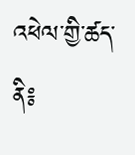འཕེལ་གྱི་ཚད་ནི༔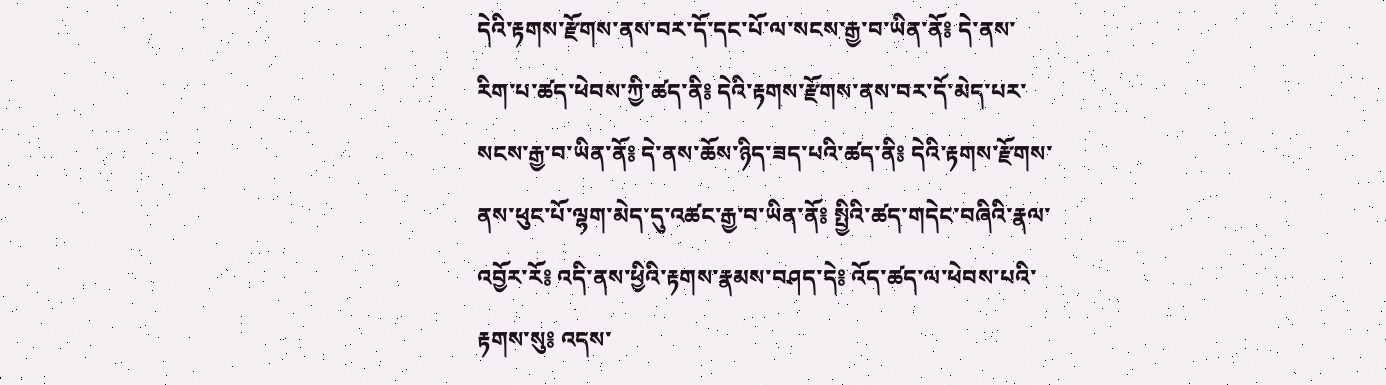དེའི་རྟགས་རྫོགས་ནས་བར་དོ་དང་པོ་ལ་སངས་རྒྱ་བ་ཡིན་ནོ༔ དེ་ནས་རིག་པ་ཚད་ཕེབས་ཀྱི་ཚད་ནི༔ དེའི་རྟགས་རྫོགས་ནས་བར་དོ་མེད་པར་སངས་རྒྱ་བ་ཡིན་ནོ༔ དེ་ནས་ཆོས་ཉིད་ཟད་པའི་ཚད་ནི༔ དེའི་རྟགས་རྫོགས་ནས་ཕུང་པོ་ལྷག་མེད་དུ་འཚང་རྒྱ་བ་ཡིན་ནོ༔ སྤྱིའི་ཚད་གདེང་བཞིའི་རྣལ་འབྱོར་རོ༔ འདི་ནས་ཕྱིའི་རྟགས་རྣམས་བཤད་དེ༔ འོད་ཚད་ལ་ཕེབས་པའི་རྟགས་སུ༔ འདས་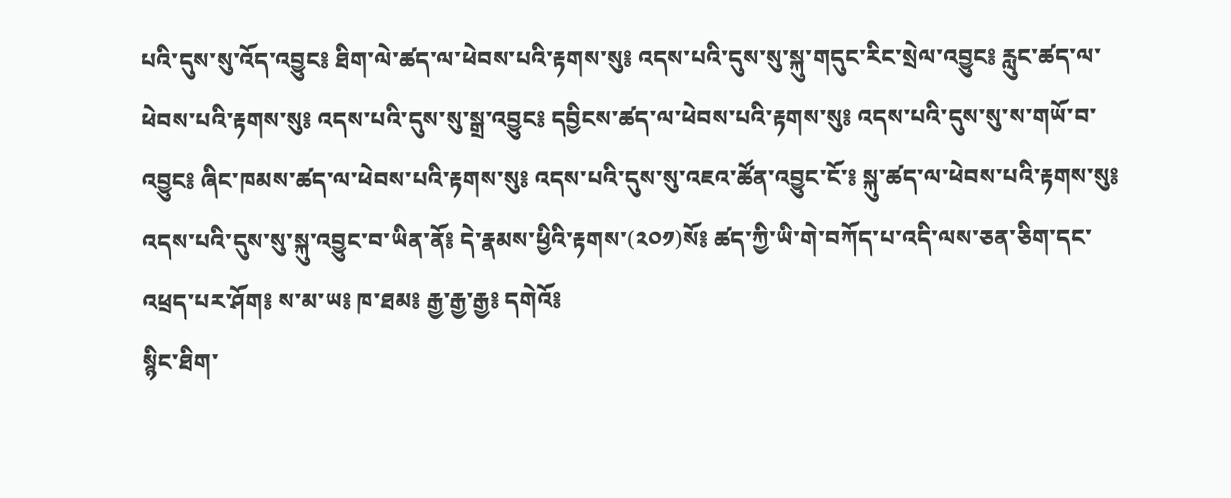པའི་དུས་སུ་འོད་འབྱུང༔ ཐིག་ལེ་ཚད་ལ་ཕེབས་པའི་རྟགས་སུ༔ འདས་པའི་དུས་སུ་སྐུ་གདུང་རིང་སྲེལ་འབྱུང༔ རླུང་ཚད་ལ་ཕེབས་པའི་རྟགས་སུ༔ འདས་པའི་དུས་སུ་སྒྲ་འབྱུང༔ དབྱིངས་ཚད་ལ་ཕེབས་པའི་རྟགས་སུ༔ འདས་པའི་དུས་སུ་ས་གཡོ་བ་འབྱུང༔ ཞིང་ཁམས་ཚད་ལ་ཕེབས་པའི་རྟགས་སུ༔ འདས་པའི་དུས་སུ་འཇའ་ཚོན་འབྱུང་ངོ་༔ སྐུ་ཚད་ལ་ཕེབས་པའི་རྟགས་སུ༔ འདས་པའི་དུས་སུ་སྐུ་འབྱུང་བ་ཡིན་ནོ༔ དེ་རྣམས་ཕྱིའི་རྟགས་(༢༠༡)སོ༔ ཚད་ཀྱི་ཡི་གེ་བཀོད་པ་འདི་ལས་ཅན་ཅིག་དང་འཕྲད་པར་ཤོག༔ ས་མ་ཡ༔ ཁ་ཐམ༔ རྒྱ་རྒྱ་རྒྱ༔ དགེའོ༔
སྙིང་ཐིག་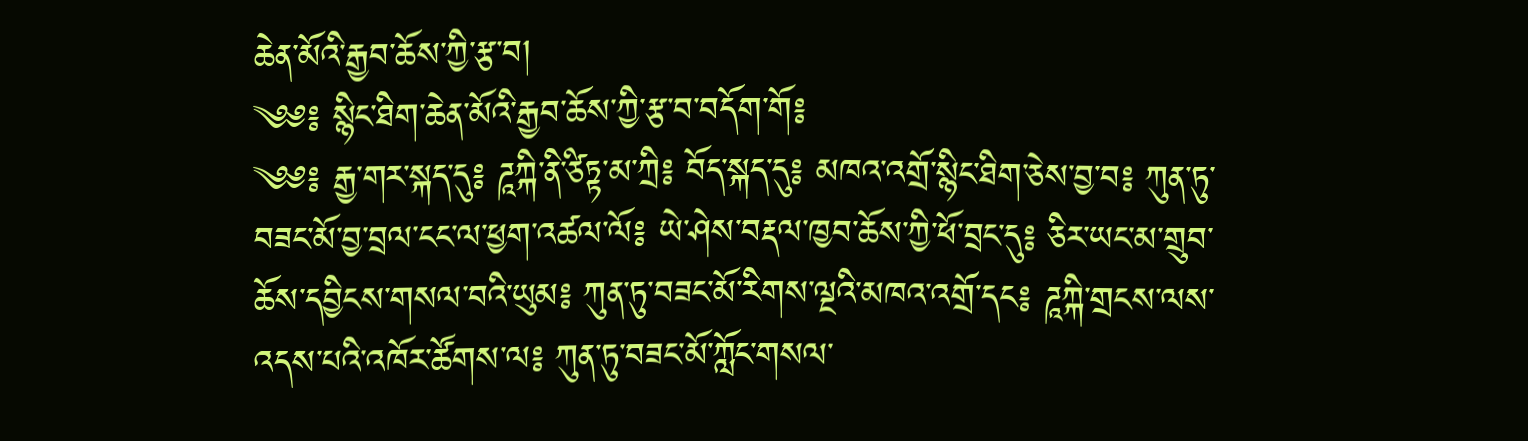ཆེན་མོའི་རྒྱབ་ཆོས་ཀྱི་རྩ་བ།
༄༅༔ སྙིང་ཐིག་ཆེན་མོའི་རྒྱབ་ཆོས་ཀྱི་རྩ་བ་བདོག་གོ༔
༄༅༔ རྒྱ་གར་སྐད་དུ༔ ཌཱཀྐི་ནི་ཙིཏྟ་མ་ཀྲི༔ བོད་སྐད་དུ༔ མཁའ་འགྲོ་སྙིང་ཐིག་ཅེས་བྱ་བ༔ ཀུན་ཏུ་བཟང་མོ་བྱ་བྲལ་ངང་ལ་ཕྱག་འཚལ་ལོ༔ ཡེ་ཤེས་བརྡལ་ཁྱབ་ཆོས་ཀྱི་ཕོ་བྲང་དུ༔ ཅིར་ཡང་མ་གྲུབ་ཆོས་དབྱིངས་གསལ་བའི་ཡུམ༔ ཀུན་ཏུ་བཟང་མོ་རིགས་ལྔའི་མཁའ་འགྲོ་དང༔ ཌཱཀྐི་གྲངས་ལས་འདས་པའི་འཁོར་ཚོགས་ལ༔ ཀུན་ཏུ་བཟང་མོ་ཀློང་གསལ་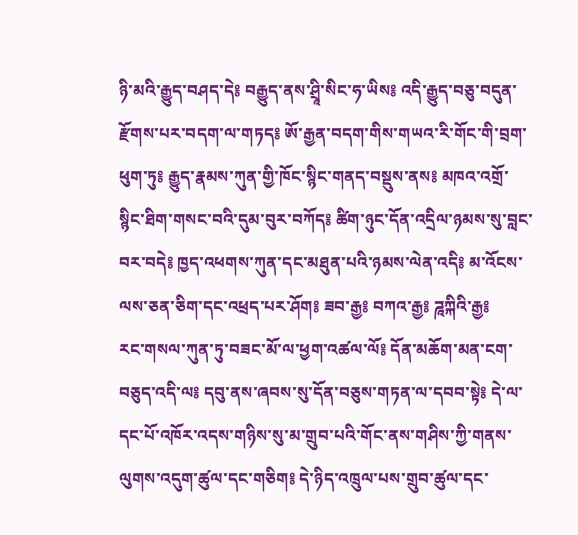ཉི་མའི་རྒྱུད་བཤད་དེ༔ བརྒྱུད་ནས་ཤྲཱི་སིང་ཧ་ཡིས༔ འདི་རྒྱུད་བཅུ་བདུན་རྫོགས་པར་བདག་ལ་གཏད༔ ཨོ་རྒྱན་བདག་གིས་གཡའ་རི་གོང་གི་བྲག་ཕུག་ཏུ༔ རྒྱུད་རྣམས་ཀུན་གྱི་ཁོང་སྙིང་གནད་བསྡུས་ནས༔ མཁའ་འགྲོ་སྙིང་ཐིག་གསང་བའི་དུམ་བུར་བཀོད༔ ཚིག་ཉུང་དོན་འདྲིལ་ཉམས་སུ་བླང་བར་བདེ༔ ཁྱད་འཕགས་ཀུན་དང་མཐུན་པའི་ཉམས་ལེན་འདི༔ མ་འོངས་ལས་ཅན་ཅིག་དང་འཕྲད་པར་ཤོག༔ ཟབ་རྒྱ༔ བཀའ་རྒྱ༔ ཌཱཀྐིའི་རྒྱ༔
རང་གསལ་ཀུན་ཏུ་བཟང་མོ་ལ་ཕྱག་འཚལ་ལོ༔ དོན་མཆོག་མན་ངག་བཅུད་འདི་ལ༔ དབུ་ནས་ཞབས་སུ་དོན་བཅུས་གཏན་ལ་དབབ་སྟེ༔ དེ་ལ་དང་པོ་འཁོར་འདས་གཉིས་སུ་མ་གྲུབ་པའི་གོང་ནས་གཤིས་ཀྱི་གནས་ལུགས་འདུག་ཚུལ་དང་གཅིག༔ དེ་ཉིད་འཁྲུལ་པས་གྲུབ་ཚུལ་དང་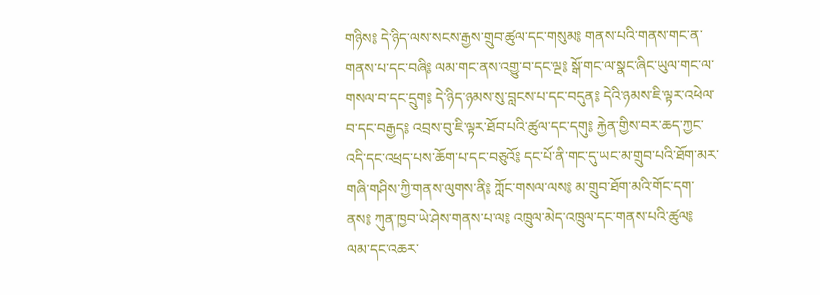གཉིས༔ དེ་ཉིད་ལས་སངས་རྒྱས་གྲུབ་ཚུལ་དང་གསུམ༔ གནས་པའི་གནས་གང་ན་གནས་པ་དང་བཞི༔ ལམ་གང་ནས་འགྱུ་བ་དང་ལྔ༔ སྒོ་གང་ལ་སྣང་ཞིང་ཡུལ་གང་ལ་གསལ་བ་དང་དྲུག༔ དེ་ཉིད་ཉམས་སུ་བླངས་པ་དང་བདུན༔ དེའི་ཉམས་ཇི་ལྟར་འཕེལ་བ་དང་བརྒྱད༔ འབྲས་བུ་ཇི་ལྟར་ཐོབ་པའི་ཚུལ་དང་དགུ༔ རྐྱེན་གྱིས་བར་ཆད་ཀྱང་འདི་དང་འཕྲད་པས་ཆོག་པ་དང་བཅུའོ༔ དང་པོ་ནི་གང་དུ་ཡང་མ་གྲུབ་པའི་ཐོག་མར་གཞི་གཤིས་ཀྱི་གནས་ལུགས་ནི༔ ཀློང་གསལ་ལས༔ མ་གྲུབ་ཐོག་མའི་གོང་དག་ནས༔ ཀུན་ཁྱབ་ཡེ་ཤེས་གནས་པ་ལ༔ འཁྲུལ་མེད་འཁྲུལ་དང་གནས་པའི་ཚུལ༔ ལམ་དང་འཆར་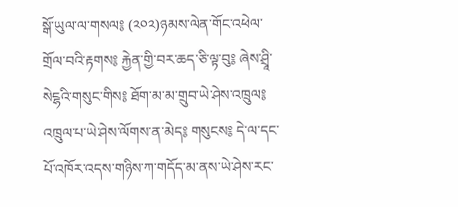སྒོ་ཡུལ་ལ་གསལ༔ (༢༠༢)ཉམས་ལེན་གོང་འཕེལ་གྲོལ་བའི་རྟགས༔ རྐྱེན་གྱི་བར་ཆད་ཅི་ལྟ་བུ༔ ཞེས་ཤྲཱི་སེངྷའི་གསུང་གིས༔ ཐོག་མ་མ་གྲུབ་ཡེ་ཤེས་འཁྲུལ༔ འཁྲུལ་པ་ཡེ་ཤེས་ལོགས་ན་མེད༔ གསུངས༔ དེ་ལ་དང་པོ་འཁོར་འདས་གཉིས་ཀ་གདོད་མ་ནས་ཡེ་ཤེས་རང་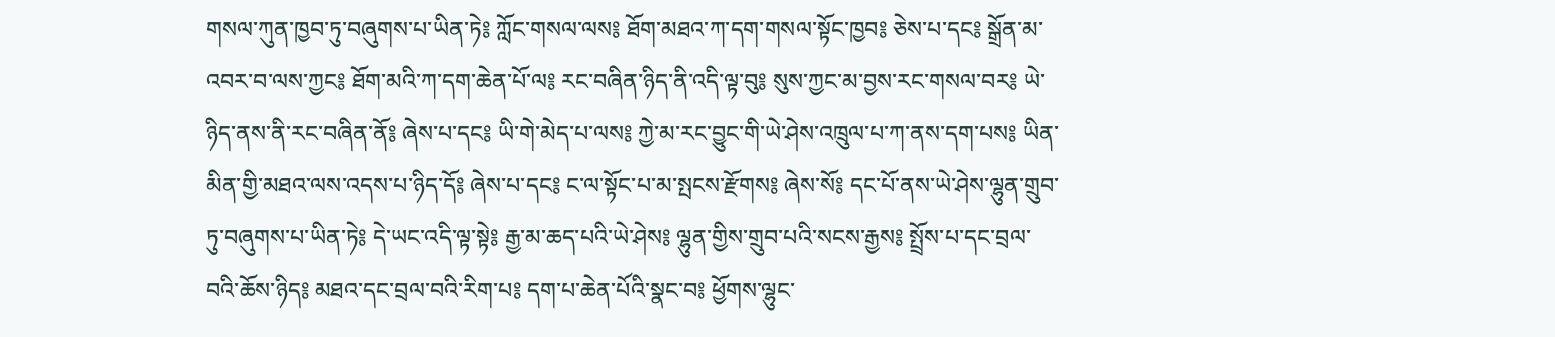གསལ་ཀུན་ཁྱབ་ཏུ་བཞུགས་པ་ཡིན་ཏེ༔ ཀློང་གསལ་ལས༔ ཐོག་མཐའ་ཀ་དག་གསལ་སྟོང་ཁྱབ༔ ཅེས་པ་དང༔ སྒྲོན་མ་འབར་བ་ལས་ཀྱང༔ ཐོག་མའི་ཀ་དག་ཆེན་པོ་ལ༔ རང་བཞིན་ཉིད་ནི་འདི་ལྟ་བུ༔ སུས་ཀྱང་མ་བྱས་རང་གསལ་བར༔ ཡེ་ཉིད་ནས་ནི་རང་བཞིན་ནོ༔ ཞེས་པ་དང༔ ཡི་གེ་མེད་པ་ལས༔ ཀྱེ་མ་རང་བྱུང་གི་ཡེ་ཤེས་འཁྲུལ་པ་ཀ་ནས་དག་པས༔ ཡིན་མིན་གྱི་མཐའ་ལས་འདས་པ་ཉིད་དོ༔ ཞེས་པ་དང༔ ང་ལ་སྟོང་པ་མ་སྤངས་རྫོགས༔ ཞེས་སོ༔ དང་པོ་ནས་ཡེ་ཤེས་ལྷུན་གྲུབ་ཏུ་བཞུགས་པ་ཡིན་ཏེ༔ དེ་ཡང་འདི་ལྟ་སྟེ༔ རྒྱ་མ་ཆད་པའི་ཡེ་ཤེས༔ ལྷུན་གྱིས་གྲུབ་པའི་སངས་རྒྱས༔ སྤྲོས་པ་དང་བྲལ་བའི་ཆོས་ཉིད༔ མཐའ་དང་བྲལ་བའི་རིག་པ༔ དག་པ་ཆེན་པོའི་སྣང་བ༔ ཕྱོགས་ལྷུང་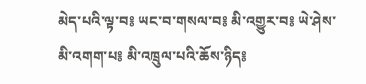མེད་པའི་ལྟ་བ༔ ཡང་བ་གསལ་བ༔ མི་འགྱུར་བ༔ ཡེ་ཤེས་མི་འགག་པ༔ མི་འཁྲུལ་པའི་ཆོས་ཉིད༔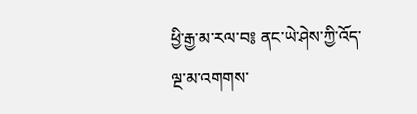ཕྱི་རྒྱ་མ་རལ་བ༔ ནང་ཡེ་ཤེས་ཀྱི་འོད་ལྔ་མ་འགགས་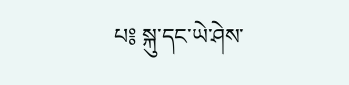པ༔ སྐུ་དང་ཡེ་ཤེས་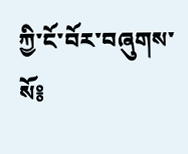ཀྱི་ངོ་བོར་བཞུགས་སོ༔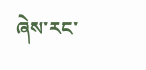ཞེས་རང་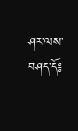ཤར་ལས་བཤད་དོ༔